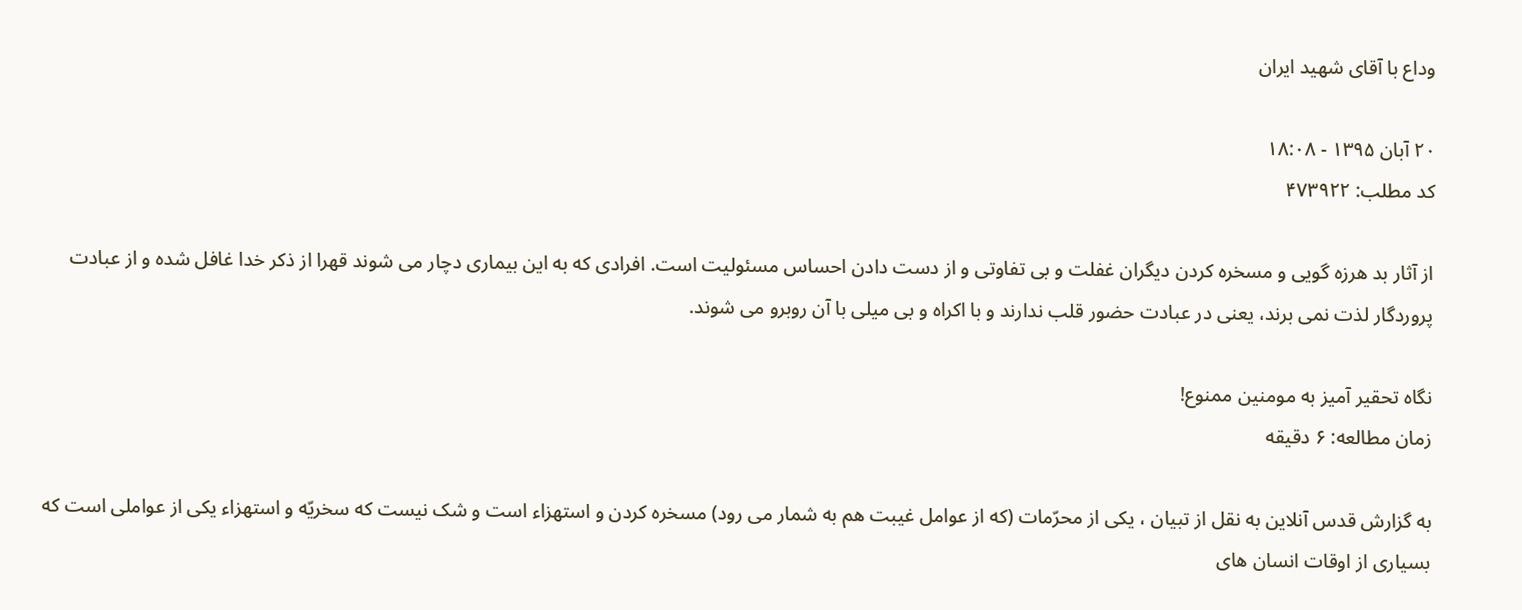وداع با آقای شهید ایران

۲۰ آبان ۱۳۹۵ - ۱۸:۰۸
کد مطلب: ۴۷۳۹۲۲

از آثار بد هرزه گویی و مسخره کردن دیگران غفلت و بی تفاوتی و از دست دادن احساس مسئولیت است. افرادی که به این بیماری دچار می شوند قهرا از ذکر خدا غافل شده و از عبادت پروردگار لذت نمی برند، یعنی در عبادت حضور قلب ندارند و با اکراه و بی میلی با آن روبرو می شوند.

نگاه تحقیر آمیز به مومنین ممنوع!
زمان مطالعه: ۶ دقیقه

به گزارش قدس آنلاین به نقل از تبیان ، یکی از محرّمات (که از عوامل غیبت هم به شمار می رود) مسخره کردن و استهزاء است و شک نیست که سخریّه و استهزاء یکی از عواملی است که بسیاری از اوقات انسان های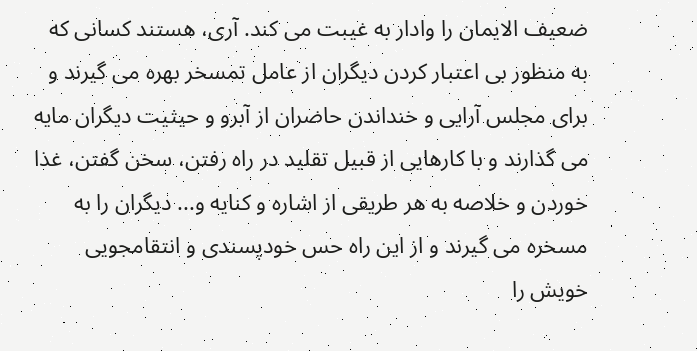ضعیف الایمان را وادار به غیبت می کند. آری، هستند کسانی که به منظور بی اعتبار کردن دیگران از عامل تمسخر بهره می گیرند و برای مجلس آرایی و خنداندن حاضران از آبرو و حیثیت دیگران مایه می گذارند و با کارهایی از قبیل تقلید در راه رفتن، سخن گفتن، غذا خوردن و خلاصه به هر طریقی از اشاره و کنایه و... دیگران را به مسخره می گیرند و از این راه حس خودپسندی و انتقامجویی خویش را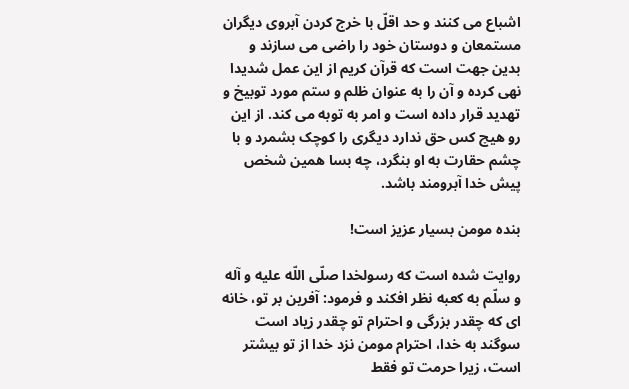اشباع می کنند و حد اقلّ با خرج کردن آبروی دیگران مستمعان و دوستان خود را راضی می سازند و بدین جهت است که قرآن کریم از این عمل شدیدا نهی کرده و آن را به عنوان ظلم و ستم مورد توبیخ و تهدید قرار داده است و امر به توبه می کند. از این رو هیچ کس حق ندارد دیگری را کوچک بشمرد و با چشم حقارت به او بنگرد، چه بسا همین شخص پیش خدا آبرومند باشد.

بنده مومن بسیار عزیز است!

روایت شده است که رسولخدا صلّی اللّه علیه و آله و سلّم به کعبه نظر افکند و فرمود: آفرین بر تو، خانه ای که چقدر بزرگی و احترام تو چقدر زیاد است سوگند به خدا، احترام مومن نزد خدا از تو بیشتر است، زیرا حرمت تو فقط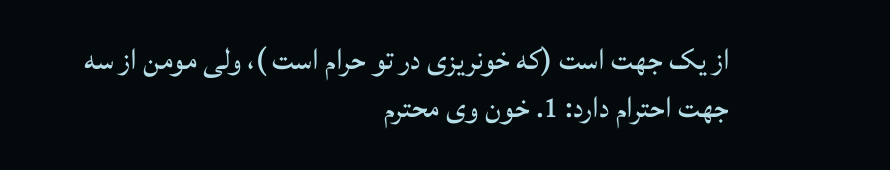از یک جهت است (که خونریزی در تو حرام است )، ولی مومن از سه جهت احترام دارد: 1. خون وی محترم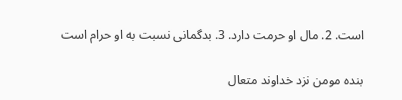است. 2. مال او حرمت دارد. 3. بدگمانی نسبت به او حرام است

بنده مومن نزد خداوند متعال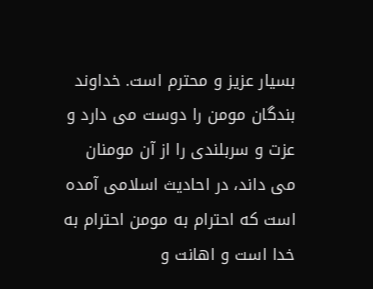بسیار عزیز و محترم است. خداوند بندگان مومن را دوست می دارد و عزت و سربلندی را از آن مومنان می داند، در احادیث اسلامی آمده است که احترام به مومن احترام به خدا است و اهانت و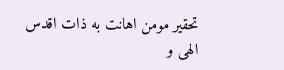تحقیر مومن اهانت به ذات اقدس الهی و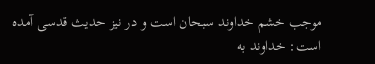موجب خشم خداوند سبحان است و در نیز حدیث قدسی آمده است: خداوند به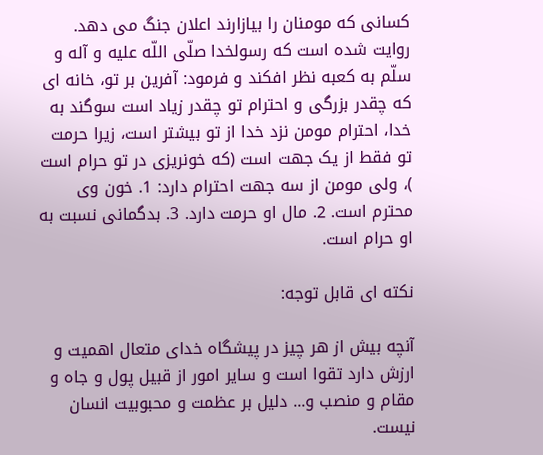کسانی که مومنان را بیازارند اعلان جنگ می دهد.
روایت شده است که رسولخدا صلّی اللّه علیه و آله و سلّم به کعبه نظر افکند و فرمود: آفرین بر تو، خانه ای که چقدر بزرگی و احترام تو چقدر زیاد است سوگند به خدا، احترام مومن نزد خدا از تو بیشتر است، زیرا حرمت تو فقط از یک جهت است (که خونریزی در تو حرام است )، ولی مومن از سه جهت احترام دارد: 1. خون وی محترم است. 2. مال او حرمت دارد. 3. بدگمانی نسبت به او حرام است.

نکته ای قابل توجه:

آنچه بیش از هر چیز در پیشگاه خدای متعال اهمیت و ارزش دارد تقوا است و سایر امور از قبیل پول و جاه و مقام و منصب و... دلیل بر عظمت و محبوبیت انسان نیست.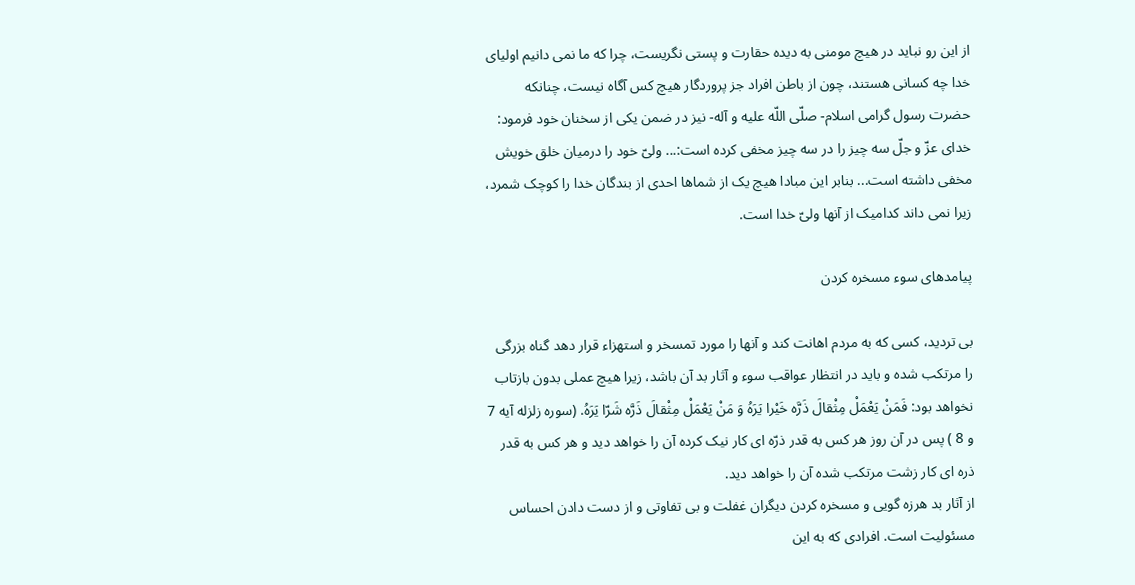از این رو نباید در هیچ مومنی به دیده حقارت و پستی نگریست، چرا که ما نمی دانیم اولیای خدا چه کسانی هستند، چون از باطن افراد جز پروردگار هیچ کس آگاه نیست، چنانکه حضرت رسول گرامی اسلام- صلّی اللّه علیه و آله- نیز در ضمن یکی از سخنان خود فرمود: خدای عزّ و جلّ سه چیز را در سه چیز مخفی کرده است:... ولیّ خود را درمیان خلق خویش مخفی داشته است... بنابر این مبادا هیچ یک از شماها احدی از بندگان خدا را کوچک شمرد، زیرا نمی داند کدامیک از آنها ولیّ خدا است.

پیامدهای سوء مسخره کردن

بی تردید، کسی که به مردم اهانت کند و آنها را مورد تمسخر و استهزاء قرار دهد گناه بزرگی را مرتکب شده و باید در انتظار عواقب سوء و آثار بد آن باشد، زیرا هیچ عملی بدون بازتاب نخواهد بود: فَمَنْ یَعْمَلْ مِثْقالَ ذَرَّه خَیْرا یَرَهُ وَ مَنْ یَعْمَلْ مِثْقالَ ذَرَّه شَرّا یَرَهُ. (سوره زلزله آیه 7 و 8 ) پس در آن روز هر کس به قدر ذرّه ای کار نیک کرده آن را خواهد دید و هر کس به قدر ذره ای کار زشت مرتکب شده آن را خواهد دید.
از آثار بد هرزه گویی و مسخره کردن دیگران غفلت و بی تفاوتی و از دست دادن احساس مسئولیت است. افرادی که به این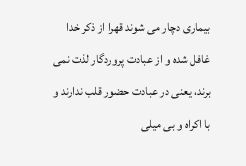بیماری دچار می شوند قهرا از ذکر خدا غافل شده و از عبادت پروردگار لذت نمی برند، یعنی در عبادت حضور قلب ندارند و با اکراه و بی میلی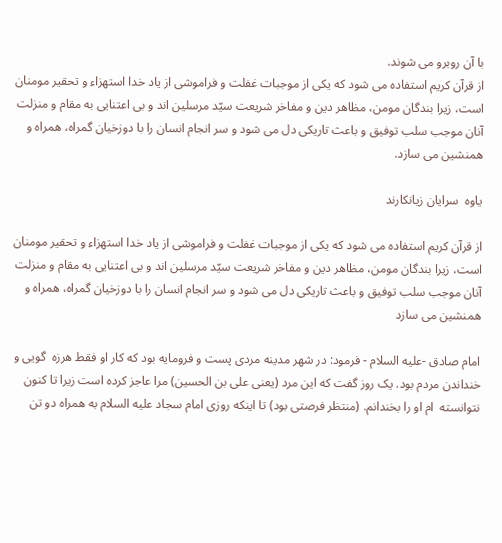با آن روبرو می شوند.
از قرآن کریم استفاده می شود که یکی از موجبات غفلت و فراموشی از یاد خدا استهزاء و تحقیر مومنان است، زیرا بندگان مومن، مظاهر دین و مفاخر شریعت سیّد مرسلین اند و بی اعتنایی به مقام و منزلت آنان موجب سلب توفیق و باعث تاریکی دل می شود و سر انجام انسان را با دوزخیان گمراه، همراه و همنشین می سازد.

یاوه  سرایان زیانکارند

از قرآن کریم استفاده می شود که یکی از موجبات غفلت و فراموشی از یاد خدا استهزاء و تحقیر مومنان است، زیرا بندگان مومن، مظاهر دین و مفاخر شریعت سیّد مرسلین اند و بی اعتنایی به مقام و منزلت آنان موجب سلب توفیق و باعث تاریکی دل می شود و سر انجام انسان را با دوزخیان گمراه، همراه و همنشین می سازد

امام صادق -علیه السلام - فرمود: در شهر مدینه مردی پست و فرومایه بود که کار او فقط هرزه  گویی و خنداندن مردم بود. یک روز گفت که این مرد (یعنی علی بن الحسین) مرا عاجز کرده است زیرا تا کنون نتوانسته  ام او را بخندانم. (منتظر فرصتی بود) تا اینکه روزی امام سجاد علیه السلام به همراه دو تن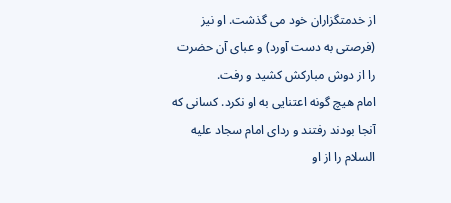از خدمتگزاران خود می گذشت. او نیز (فرصتی به دست آورد) و عبای آن حضرت را از دوش مبارکش کشید و رفت.
امام هیچ گونه اعتنایی به او نکرد. کسانی که آنجا بودند رفتند و ردای امام سجاد علیه السلام را از او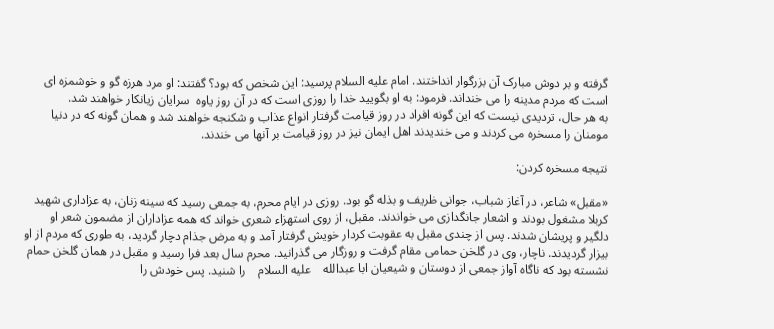گرفته و بر دوش مبارک آن بزرگوار انداختند. امام علیه السلام پرسید: این شخص که بود؟ گفتند: او مرد هرزه گو و خوشمزه ای است که مردم مدینه را می خنداند. فرمود: به او بگویید خدا را روزی است که در آن روز یاوه  سرایان زیانکار خواهند شد.
به هر حال، تردیدی نیست که این گونه افراد در روز قیامت گرفتار انواع عذاب و شکنجه خواهند شد و همان گونه که در دنیا مومنان را مسخره می کردند و می خندیدند اهل ایمان نیز در روز قیامت بر آنها می خندند.

نتیجه مسخره کردن:

«مقبل» شاعر، در آغاز شباب، جوانی ظریف و بذله گو بود. روزی در ایام محرم، به جمعی رسید که سینه زنان، به عزاداری شهید کربلا مشغول بودند و اشعار جانگدازی می خواندند. مقبل، از روی استهزاء شعری خواند که همه عزاداران از مضمون شعر او دلگیر و پریشان شدند. پس از چندی مقبل به عقوبت کردار خویش گرفتار آمد و به مرض جذام دچار گردید، به طوری که مردم از او بیزار گردیدند. ناچار، وی در گلخن حمامی مقام گرفت و روزگار می گذرانید. محرم سال بعد فرا رسید و مقبل در همان گلخن حمام نشسته بود که ناگاه آواز جمعی از دوستان و شیعیان ابا عبدالله    علیه السلام    را شنید. پس خودش را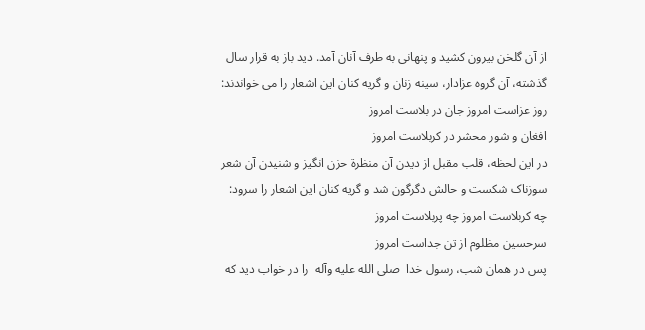از آن گلخن بیرون کشید و پنهانی به طرف آنان آمد. دید باز به قرار سال گذشته، آن گروه عزادار، سینه زنان و گریه کنان این اشعار را می خواندند:
روز عزاست امروز جان در بلاست امروز
افغان و شور محشر در کربلاست امروز
در این لحظه، قلب مقبل از دیدن آن منظرة حزن انگیز و شنیدن آن شعر سوزناک شکست و حالش دگرگون شد و گریه کنان این اشعار را سرود:
چه کربلاست امروز چه پربلاست امروز
سرحسین مظلوم از تن جداست امروز
پس در همان شب، رسول خدا  صلی الله علیه وآله  را در خواب دید که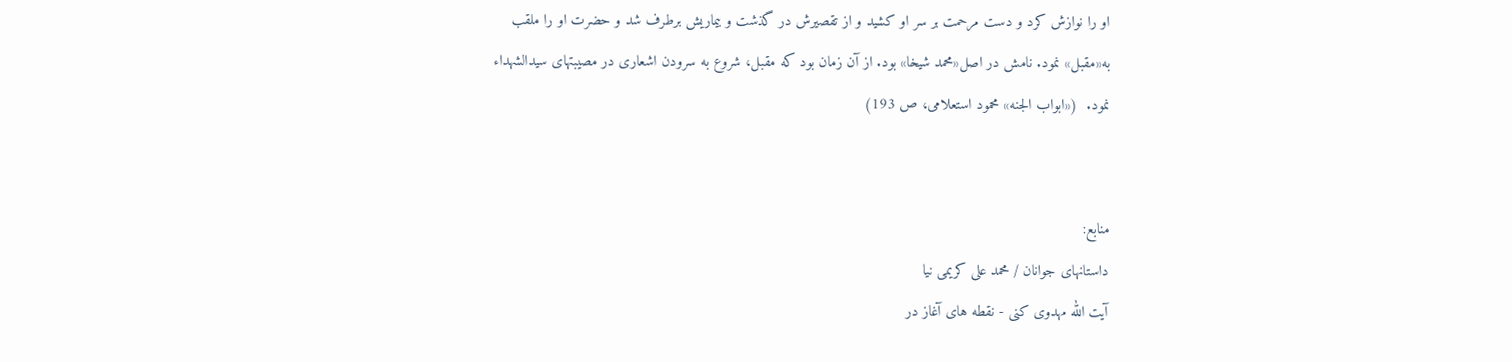او را نوازش کرد و دست مرحمت بر سر او کشید و از تقصیرش در گذشت و بیماریش برطرف شد و حضرت او را ملقب به«مقبل» نمود. نامش در اصل«محمد شیخا» بود. از آن زمان بود که مقبل، شروع به سرودن اشعاری در مصیبتهای سیدالشهداء نمود.  («ابواب الجنه» محمود استعلامی، ص 193)


منابع:
داستانهای جوانان / محمد علی کریمی نیا
آیت الله مهدوی کنی - نقطه های آغاز در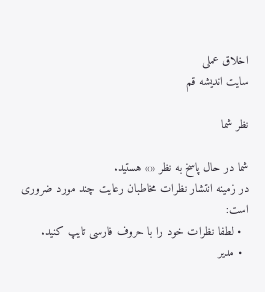اخلاق عملی
سایت اندیشه قم

نظر شما

شما در حال پاسخ به نظر «» هستید.
در زمینه انتشار نظرات مخاطبان رعایت چند مورد ضروری است:
  • لطفا نظرات خود را با حروف فارسی تایپ کنید.
  • مدیر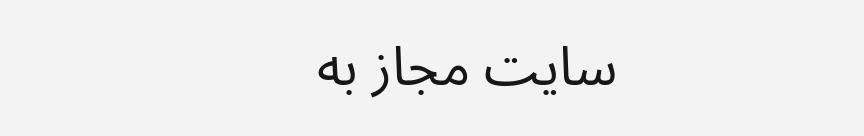سایت مجاز به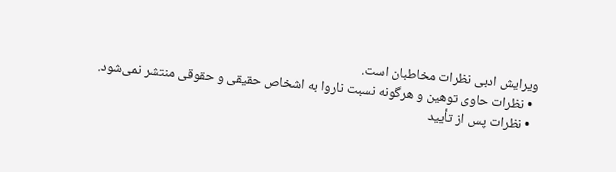ویرایش ادبی نظرات مخاطبان است.
  • نظرات حاوی توهین و هرگونه نسبت ناروا به اشخاص حقیقی و حقوقی منتشر نمی‌شود.
  • نظرات پس از تأیید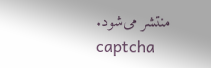منتشر می‌شود.
captcha